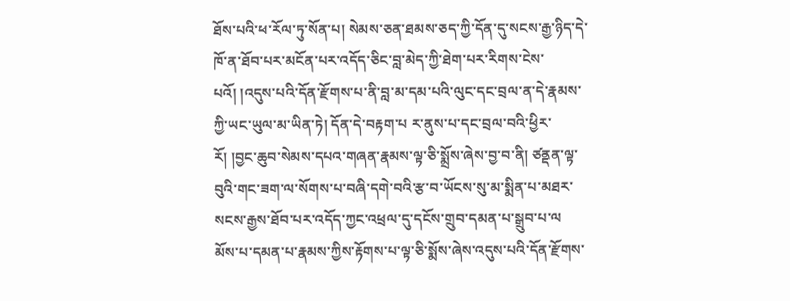ཐོས་པའི་ཕ་རོལ་ཏུ་སོན་པ། སེམས་ཅན་ཐམས་ཅད་ཀྱི་དོན་དུ་སངས་རྒྱ་ཉིད་དེ་ཁོ་ན་ཐོབ་པར་མངོན་པར་འདོད་ཅིང་བླ་མེད་ཀྱི་ཐེག་པར་རིགས་ངེས་པའོ། །འདུས་པའི་དོན་རྫོགས་པ་ནི་བླ་མ་དམ་པའི་ལུང་དང་བྲལ་ན་དེ་རྣམས་ཀྱི་ཡང་ཡུལ་མ་ཡིན་ཏེ། དོན་དེ་བརྟག་པ ར་ནུས་པ་དང་བྲལ་བའི་ཕྱིར་རོ། །བྱང་ཆུབ་སེམས་དཔའ་གཞན་རྣམས་ལྟ་ཅི་སྨྲོས་ཞེས་བྱ་བ་ནི། ཙནྡན་ལྟ་བུའི་གང་ཟག་ལ་སོགས་པ་བཞི་དགེ་བའི་རྩ་བ་ཡོངས་སུ་མ་སྨིན་པ་མཐར་སངས་རྒྱས་ཐོབ་པར་འདོད་ཀྱང་འཕྲལ་དུ་དངོས་གྲུབ་དམན་པ་སྒྲུབ་པ་ལ མོས་པ་དམན་པ་རྣམས་ཀྱིས་རྟོགས་པ་ལྟ་ཅི་སྨོས་ཞེས་འདུས་པའི་དོན་རྫོགས་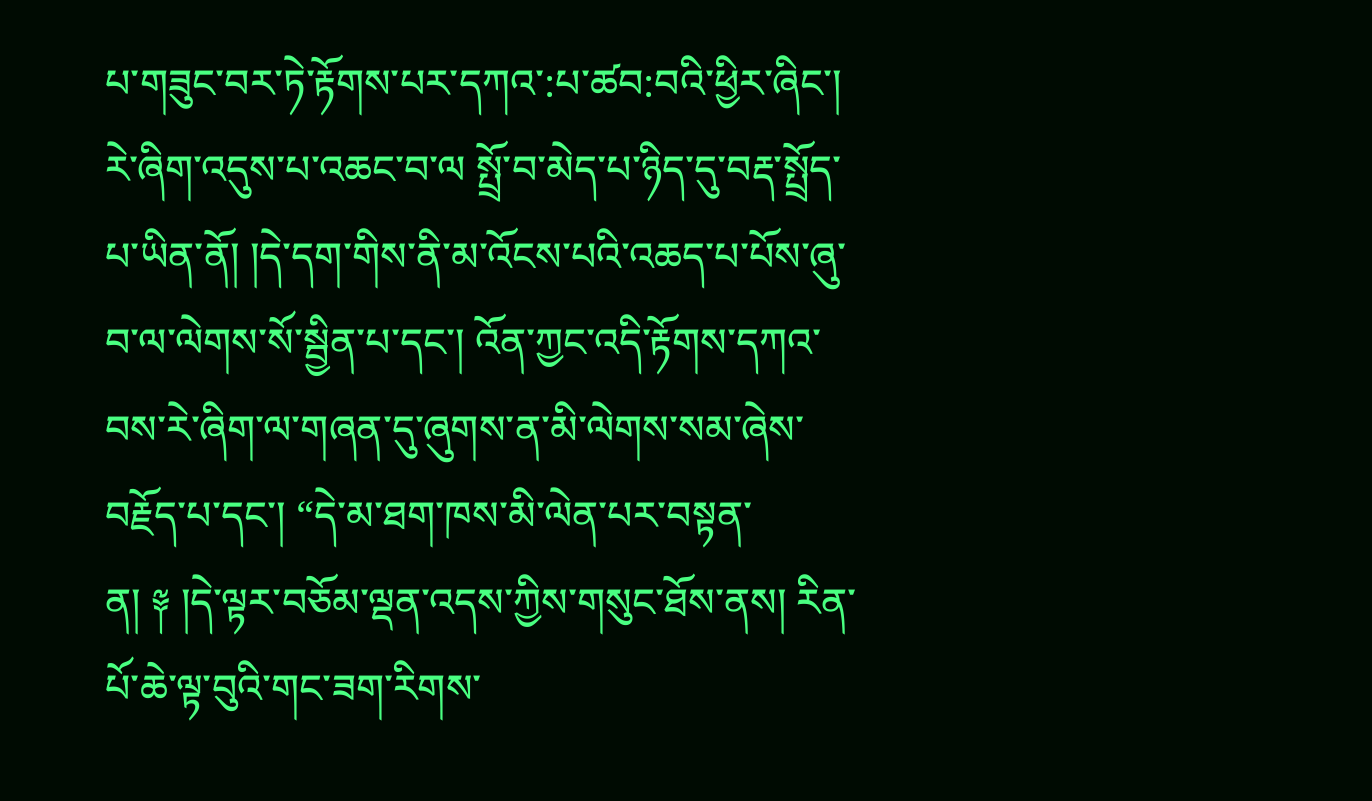པ་གཟུང་བར་ཏེ་རྟོགས་པར་དཀའ་:པ་ཚབ:བའི་ཕྱིར་ཞིང་། རེ་ཞིག་འདུས་པ་འཆང་བ་ལ སྤྲོ་བ་མེད་པ་ཉིད་དུ་བརྡ་སྤྲོད་པ་ཡིན་ནོ། །དེ་དག་གིས་ནི་མ་འོངས་པའི་འཆད་པ་པོས་ཞུ་བ་ལ་ལེགས་སོ་སྦྱིན་པ་དང་། འོན་ཀྱང་འདི་རྟོགས་དཀའ་བས་རེ་ཞིག་ལ་གཞན་དུ་ཞུགས་ན་མི་ལེགས་སམ་ཞེས་བརྗོད་པ་དང་། “དེ་མ་ཐག་ཁས་མི་ལེན་པར་བསྟན་ན། ༈ །དེ་ལྟར་བཅོམ་ལྡན་འདས་ཀྱིས་གསུང་ཐོས་ནས། རིན་པོ་ཆེ་ལྟ་བུའི་གང་ཟག་རིགས་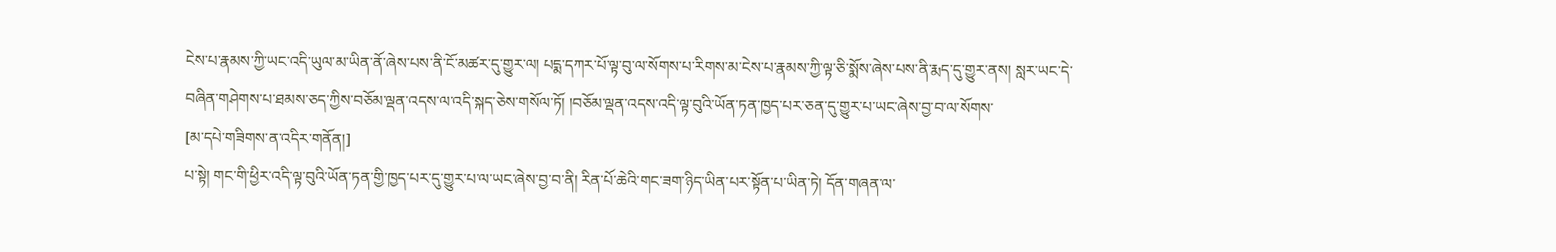ངེས་པ་རྣམས་ཀྱི་ཡང་འདི་ཡུལ་མ་ཡིན་ནོ་ཞེས་པས་ནི་ངོ་མཚར་དུ་གྱུར་ལ། པདྨ་དཀར་པོ་ལྟ་བུ་ལ་སོགས་པ་རིགས་མ་ངེས་པ་རྣམས་ཀྱི་ལྟ་ཅི་སྨོས་ཞེས་པས་ནི་རྨད་དུ་གྱུར་ནས། སླར་ཡང་དེ་བཞིན་གཤེགས་པ་ཐམས་ཅད་ཀྱིས་བཅོམ་ལྡན་འདས་ལ་འདི་སྐད་ཅེས་གསོལ་ཏོ། །བཅོམ་ལྡན་འདས་འདི་ལྟ་བུའི་ཡོན་ཏན་ཁྱད་པར་ཅན་དུ་གྱུར་པ་ཡང་ཞེས་བྱ་བ་ལ་སོགས་
[མ་དཔེ་གཟིགས་ན་འདིར་གནོན།]
པ་སྟེ། གང་གི་ཕྱིར་འདི་ལྟ་བུའི་ཡོན་ཏན་གྱི་ཁྱད་པར་དུ་གྱུར་པ་ལ་ཡང་ཞེས་བྱ་བ་ནི། རིན་པོ་ཆེའི་གང་ཟག་ཉིད་ཡིན་པར་སྟོན་པ་ཡིན་ཏེ། དོན་གཞན་ལ་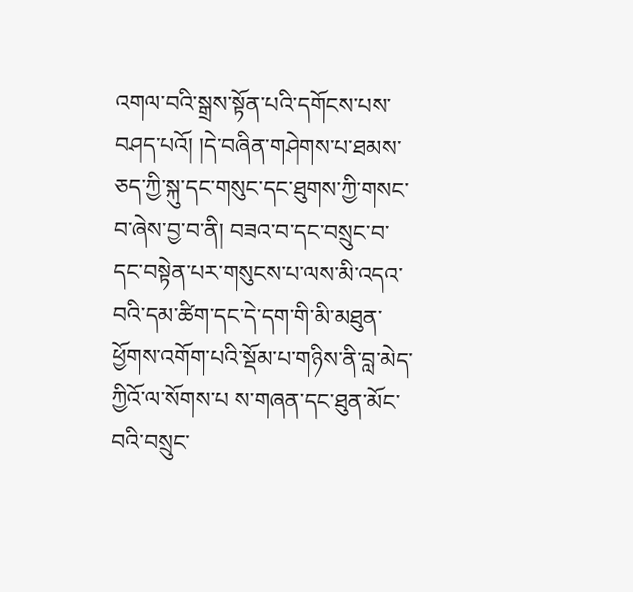འགལ་བའི་སྒྲས་སྟོན་པའི་དགོངས་པས་བཤད་པའོ། །དེ་བཞིན་གཤེགས་པ་ཐམས་ཅད་ཀྱི་སྐུ་དང་གསུང་དང་ཐུགས་ཀྱི་གསང་བ་ཞེས་བྱ་བ་ནི། བཟའ་བ་དང་བསྲུང་བ་དང་བསྟེན་པར་གསུངས་པ་ལས་མི་འདའ་བའི་དམ་ཚིག་དང་དེ་དག་གི་མི་མཐུན་ཕྱོགས་འགོག་པའི་སྡོམ་པ་གཉིས་ནི་བླ་མེད་ཀྱིའོ་ལ་སོགས་པ ས་གཞན་དང་ཐུན་མོང་བའི་བསྲུང་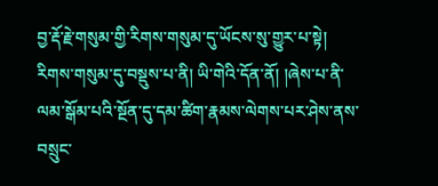བྱ་རྡོ་རྗེ་གསུམ་གྱི་རིགས་གསུམ་དུ་ཡོངས་སུ་གྱུར་པ་སྟེ། རིགས་གསུམ་དུ་བསྡུས་པ་ནི། ཡི་གེའི་དོན་ནོ། །ཞེས་པ་ནི་ལམ་སྒོམ་པའི་སྔོན་དུ་དམ་ཚིག་རྣམས་ལེགས་པར་ཤེས་ནས་བསྲུང་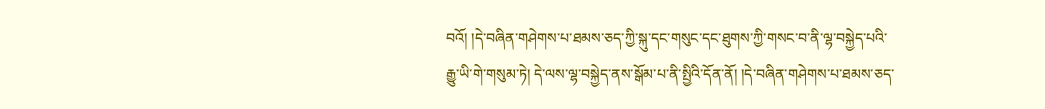བའོ། །དེ་བཞིན་གཤེགས་པ་ཐམས་ཅད་ཀྱི་སྐུ་དང་གསུང་དང་ཐུགས་ཀྱི་གསང་བ་ནི་ལྷ་བསྐྱེད་པའི་རྒྱུ་ཡི་གེ་གསུམ་ཏེ། དེ་ལས་ལྷ་བསྐྱེད་ནས་སྒོམ་པ་ནི་སྤྱིའི་དོན་ནོ། །དེ་བཞིན་གཤེགས་པ་ཐམས་ཅད་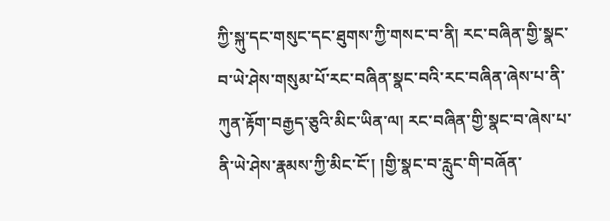ཀྱི་སྐུ་དང་གསུང་དང་ཐུགས་ཀྱི་གསང་བ་ནི། རང་བཞིན་གྱི་སྣང་བ་ཡེ་ཤེས་གསུམ་པོ་རང་བཞིན་སྣང་བའི་རང་བཞིན་ཞེས་པ་ནི་ཀུན་རྟོག་བརྒྱད་ཅུའི་མིང་ཡིན་ལ། རང་བཞིན་གྱི་སྣང་བ་ཞེས་པ་ནི་ཡེ་ཤེས་རྣམས་ཀྱི་མིང་ངོ་། །གྱི་སྣང་བ་རླུང་གི་བཞོན་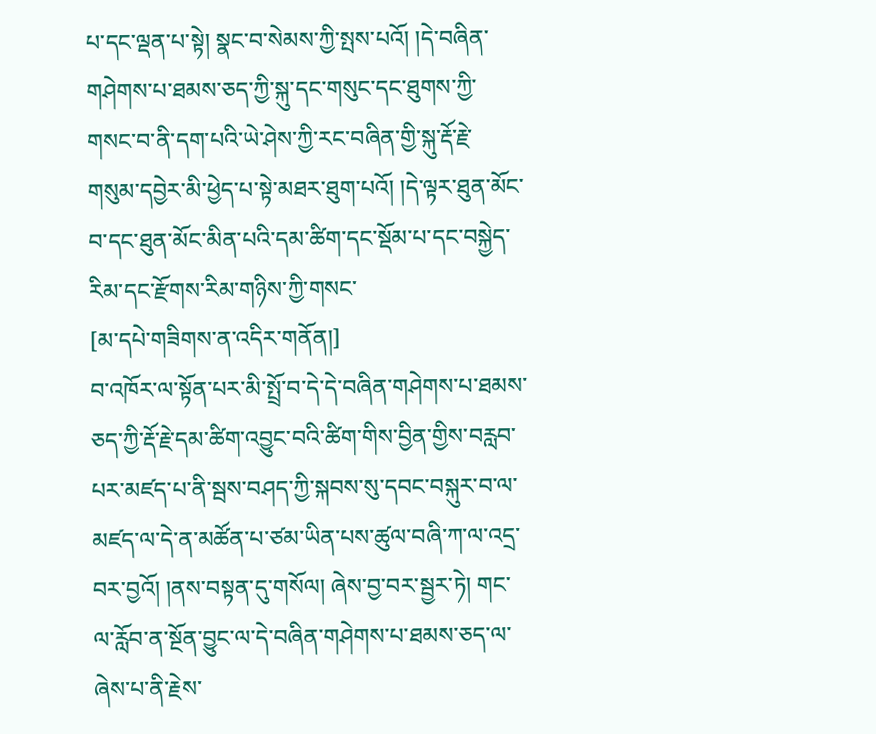པ་དང་ལྡན་པ་སྟེ། སྣང་བ་སེམས་ཀྱི་སྤས་པའོ། །དེ་བཞིན་གཤེགས་པ་ཐམས་ཅད་ཀྱི་སྐུ་དང་གསུང་དང་ཐུགས་ཀྱི་གསང་བ་ནི་དག་པའི་ཡེ་ཤེས་ཀྱི་རང་བཞིན་གྱི་སྐུ་རྡོ་རྗེ་གསུམ་དབྱེར་མི་ཕྱེད་པ་སྟེ་མཐར་ཐུག་པའོ། །དེ་ལྟར་ཐུན་མོང་བ་དང་ཐུན་མོང་མིན་པའི་དམ་ཚིག་དང་སྡོམ་པ་དང་བསྐྱེད་རིམ་དང་རྫོགས་རིམ་གཉིས་ཀྱི་གསང་
[མ་དཔེ་གཟིགས་ན་འདིར་གནོན།]
བ་འཁོར་ལ་སྟོན་པར་མི་སྤྲོ་བ་དེ་དེ་བཞིན་གཤེགས་པ་ཐམས་ཅད་ཀྱི་རྡོ་རྗེ་དམ་ཚིག་འབྱུང་བའི་ཚིག་གིས་བྱིན་གྱིས་བརླབ་པར་མཛད་པ་ནི་སྦས་བཤད་ཀྱི་སྐབས་སུ་དབང་བསྐུར་བ་ལ་མཛད་ལ་དེ་ན་མཚོན་པ་ཙམ་ཡིན་པས་ཚུལ་བཞི་ཀ་ལ་འདྲ་བར་བྱའོ། །ནས་བསྟན་དུ་གསོལ། ཞེས་བྱ་བར་སྦྱར་ཏེ། གང་ལ་རློབ་ན་སྔོན་བྱུང་ལ་དེ་བཞིན་གཤེགས་པ་ཐམས་ཅད་ལ་ཞེས་པ་ནི་རྗེས་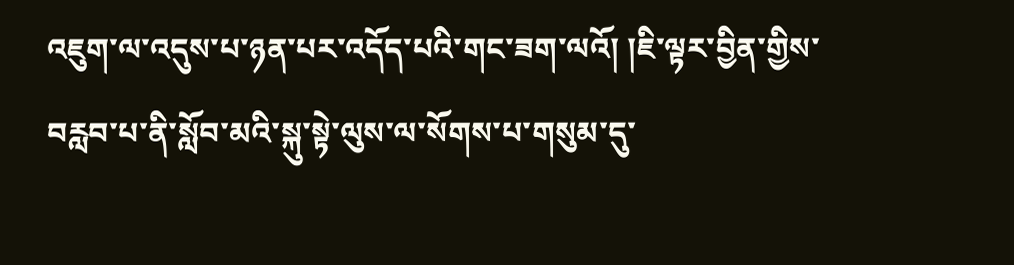འཇུག་ལ་འདུས་པ་ཉན་པར་འདོད་པའི་གང་ཟག་ལའོ། །ཇི་ལྟར་བྱིན་གྱིས་བརླབ་པ་ནི་སློབ་མའི་སྐུ་སྟེ་ལུས་ལ་སོགས་པ་གསུམ་དུ་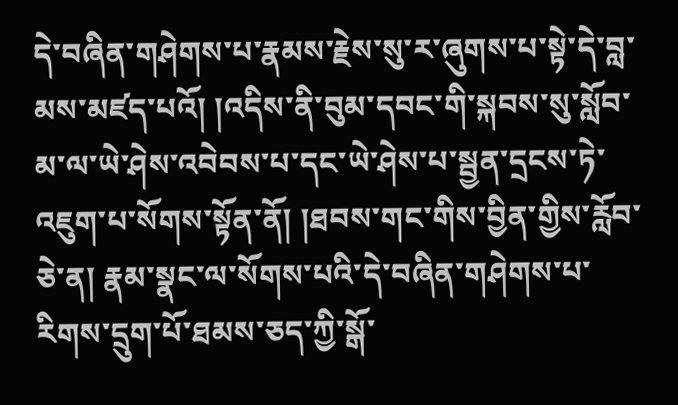དེ་བཞིན་གཤེགས་པ་རྣམས་རྗེས་སུ་ར་ཞུགས་པ་སྟེ་དེ་བླ་མས་མཛད་པའོ། །འདིས་ནི་བུམ་དབང་གི་སྐབས་སུ་སློབ་མ་ལ་ཡེ་ཤེས་འབེབས་པ་དང་ཡེ་ཤེས་པ་སྦྱན་དྲངས་ཏེ་འཇུག་པ་སོགས་སྟོན་ནོ། །ཐབས་གང་གིས་བྱིན་གྱིས་རློབ་ཅེ་ན། རྣམ་སྣང་ལ་སོགས་པའི་དེ་བཞིན་གཤེགས་པ་རིགས་དྲུག་པོ་ཐམས་ཅད་ཀྱི་སྒོ་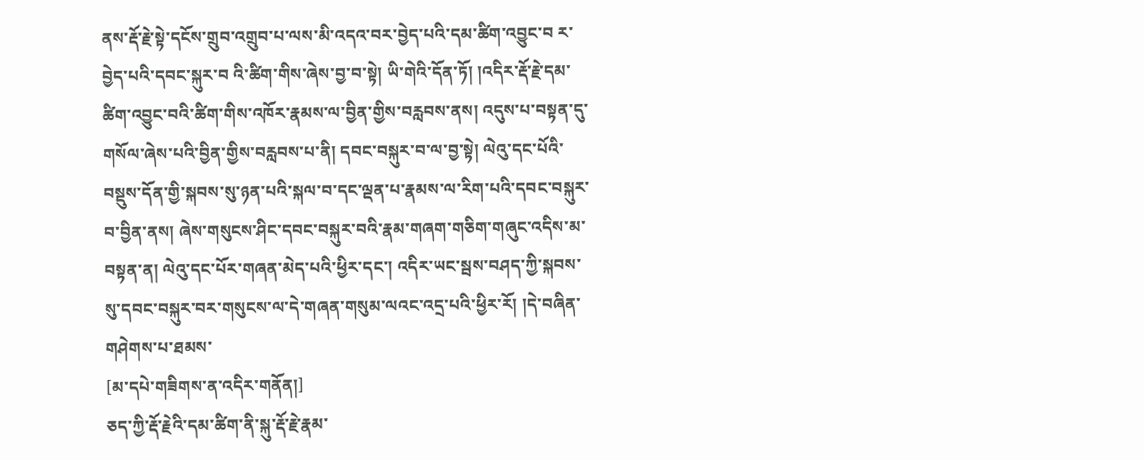ནས་རྡོ་རྗེ་སྟེ་དངོས་གྲུབ་འགྲུབ་པ་ལས་མི་འདའ་བར་བྱེད་པའི་དམ་ཚིག་འབྱུང་བ ར་བྱེད་པའི་དབང་སྐུར་བ འི་ཚིག་གིས་ཞེས་བྱ་བ་སྟེ། ཡི་གེའི་དོན་ཏོ། །འདིར་རྡོ་རྗེ་དམ་ཚིག་འབྱུང་བའི་ཚིག་གིས་འཁོར་རྣམས་ལ་བྱིན་གྱིས་བརླབས་ནས། འདུས་པ་བསྟན་དུ་གསོལ་ཞེས་པའི་བྱིན་གྱིས་བརླབས་པ་ནི། དབང་བསྐུར་བ་ལ་བྱ་སྟེ། ལེའུ་དང་པོའི་བསྡུས་དོན་གྱི་སྐབས་སུ་ཉན་པའི་སྐལ་བ་དང་ལྡན་པ་རྣམས་ལ་རིག་པའི་དབང་བསྐུར་བ་བྱིན་ནས། ཞེས་གསུངས་ཤིང་དབང་བསྐུར་བའི་རྣམ་གཞག་གཅིག་གཞུང་འདིས་མ་བསྟན་ན། ལེའུ་དང་པོར་གཞན་མེད་པའི་ཕྱིར་དང་། འདིར་ཡང་སྦས་བཤད་ཀྱི་སྐབས་སུ་དབང་བསྐུར་བར་གསུངས་ལ་དེ་གཞན་གསུམ་ལའང་འདྲ་པའི་ཕྱིར་རོ། །དེ་བཞིན་གཤེགས་པ་ཐམས་
[མ་དཔེ་གཟིགས་ན་འདིར་གནོན།]
ཅད་ཀྱི་རྡོ་རྗེའི་དམ་ཚིག་ནི་སྐུ་རྡོ་རྗེ་རྣམ་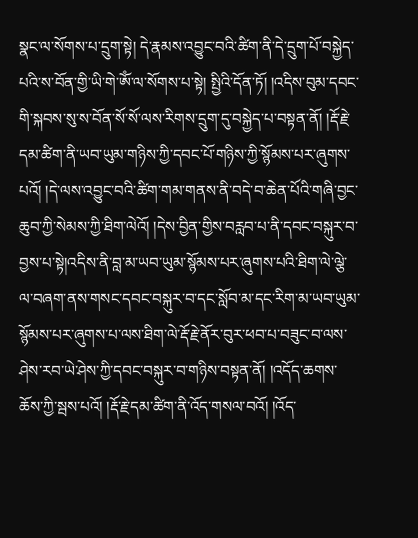སྣང་ལ་སོགས་པ་དྲུག་སྟེ། དེ་རྣམས་འབྱུང་བའི་ཚིག་ནི་དེ་དྲུག་པོ་བསྐྱེད་པའི་ས་བོན་གྱི་ཡི་གེ་ༀ་ལ་སོགས་པ་སྟེ། སྤྱིའི་དོན་ཏོ། །འདིས་བུམ་དབང་གི་སྐབས་སུ་ས་བོན་སོ་སོ་ལས་རིགས་དྲུག་དུ་བསྐྱེད་པ་བསྟན་ནོ། །རྡོ་རྗེ་དམ་ཚིག་ནི་ཡབ་ཡུམ་གཉིས་ཀྱི་དབང་པོ་གཉིས་ཀྱི་སྙོམས་པར་ཞུགས་པའོ། །དེ་ལས་འབྱུང་བའི་ཚིག་གམ་གནས་ནི་བདེ་བ་ཆེན་པོའི་གཞི་བྱང་ཆུབ་ཀྱི་སེམས་ཀྱི་ཐིག་ལེའོ། །དེས་བྱིན་གྱིས་བརླབ་པ་ནི་དབང་བསྐུར་བ་བྱས་པ་སྟེ།འདིས་ནི་བླ་མ་ཡབ་ཡུམ་སྙོམས་པར་ཞུགས་པའི་ཐིག་ལེ་ལྕེ་ལ་བཞག་ནས་གསང་དབང་བསྐུར་བ་དང་སློབ་མ་དང་རིག་མ་ཡབ་ཡུམ་སྙོམས་པར་ཞུགས་པ་ལས་ཐིག་ལེ་རྡོ་རྗེ་ནོར་བུར་ཕབ་པ་བཟུང་བ་ལས་ཤེས་རབ་ཡེ་ཤེས་ཀྱི་དབང་བསྐུར་བ་གཉིས་བསྟན་ནོ། །འདོད་ཆགས་ཆོས་ཀྱི་སྦས་པའོ། །རྡོ་རྗེ་དམ་ཚིག་ནི་འོད་གསལ་བའོ། །འོད་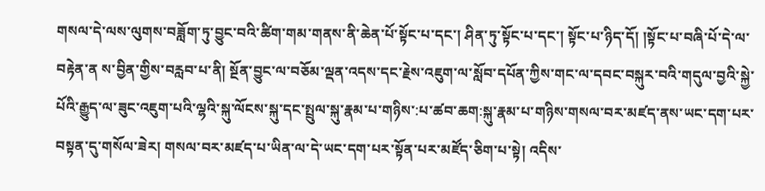གསལ་དེ་ལས་ལུགས་བཟློག་ཏུ་བྱུང་བའི་ཚིག་གམ་གནས་ནི་ཆེན་པོ་སྟོང་པ་དང་། ཤིན་ཏུ་སྟོང་པ་དང་། སྟོང་པ་ཉིད་དོ། །སྟོང་པ་བཞི་པོ་དེ་ལ་བརྟེན་ན ས་བྱིན་གྱིས་བརླབ་པ་ནི། སྔོན་བྱུང་ལ་བཅོམ་ལྡན་འདས་དང་རྗེས་འཇུག་ལ་སློབ་དཔོན་ཀྱིས་གང་ལ་དབང་བསྐུར་བའི་གདུལ་བྱའི་སྐྱེ་པོའི་རྒྱུད་ལ་ཟུང་འཇུག་པའི་ལྷའི་སྐུ་ལོངས་སྐུ་དང་སྤྲུལ་སྐུ་རྣམ་པ་གཉིས་:པ་ཚབ་ཆག:སྐུ་རྣམ་པ་གཉིས་གསལ་བར་མཛད་ནས་ཡང་དག་པར་བསྟན་དུ་གསོལ་ཟེར། གསལ་བར་མཛད་པ་ཡིན་ལ་དེ་ཡང་དག་པར་སྟོན་པར་མཛོད་ཅིག་པ་སྟེ། འདིས་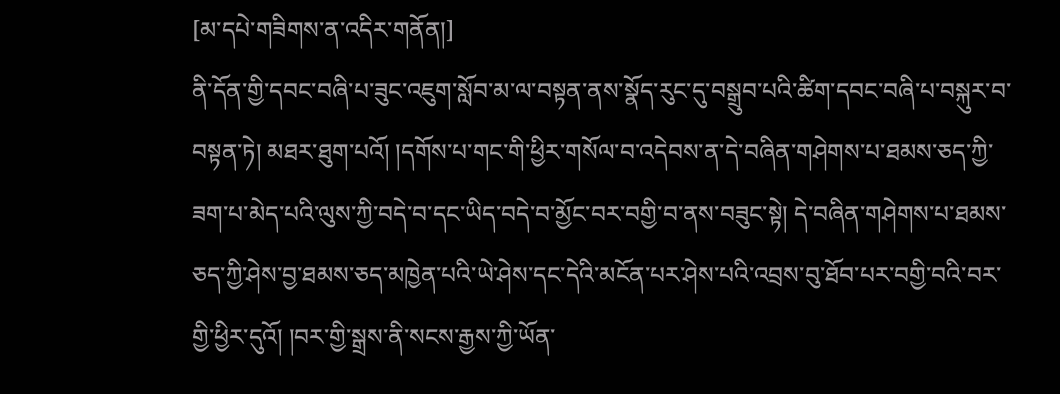[མ་དཔེ་གཟིགས་ན་འདིར་གནོན།]
ནི་དོན་གྱི་དབང་བཞི་པ་ཟུང་འཇུག་སློབ་མ་ལ་བསྟན་ནས་སྣོད་རུང་དུ་བསྒྲུབ་པའི་ཚིག་དབང་བཞི་པ་བསྐུར་བ་བསྟན་ཏེ། མཐར་ཐུག་པའོ། །དགོས་པ་གང་གི་ཕྱིར་གསོལ་བ་འདེབས་ན་དེ་བཞིན་གཤེགས་པ་ཐམས་ཅད་ཀྱི་ཟག་པ་མེད་པའི་ལུས་ཀྱི་བདེ་བ་དང་ཡིད་བདེ་བ་མྱོང་བར་བགྱི་བ་ནས་བཟུང་སྟེ། དེ་བཞིན་གཤེགས་པ་ཐམས་ཅད་ཀྱི་ཤེས་བྱ་ཐམས་ཅད་མཁྱེན་པའི་ཡེ་ཤེས་དང་དེའི་མངོན་པར་ཤེས་པའི་འབྲས་བུ་ཐོབ་པར་བགྱི་བའི་བར་གྱི་ཕྱིར་དུའོ། །བར་གྱི་སྒྲས་ནི་སངས་རྒྱས་ཀྱི་ཡོན་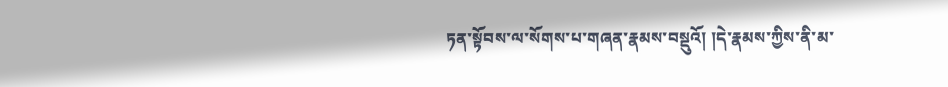ཏན་སྟོབས་ལ་སོགས་པ་གཞན་རྣམས་བསྡུའོ། །དེ་རྣམས་ཀྱིས་ནི་མ་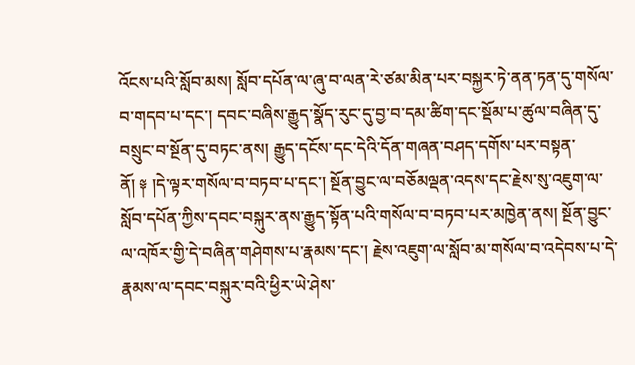འོངས་པའི་སློབ་མས། སློབ་དཔོན་ལ་ཞུ་བ་ལན་རེ་ཙམ་མིན་པར་བསྐྱར་ཏེ་ནན་ཏན་དུ་གསོལ་བ་གདབ་པ་དང་། དབང་བཞིས་རྒྱུད་སྣོད་རུང་དུ་བྱ་བ་དམ་ཚིག་དང་སྡོམ་པ་ཚུལ་བཞིན་དུ་བསྲུང་བ་སྔོན་དུ་བཏང་ནས། རྒྱུད་དངོས་དང་དེའི་དོན་གཞན་བཤད་དགོས་པར་བསྟན་ནོ། ༈ །དེ་ལྟར་གསོལ་བ་བཏབ་པ་དང་། སྔོན་བྱུང་ལ་བཅོམལྡན་འདས་དང་རྗེས་སུ་འཇུག་ལ་སློབ་དཔོན་ཀྱིས་དབང་བསྐུར་ནས་རྒྱུད་སྟོན་པའི་གསོལ་བ་བཏབ་པར་མཁྱེན་ནས། སྔོན་བྱུང་ལ་འཁོར་གྱི་དེ་བཞིན་གཤེགས་པ་རྣམས་དང་། རྗེས་འཇུག་ལ་སློབ་མ་གསོལ་བ་འདེབས་པ་དེ་རྣམས་ལ་དབང་བསྐུར་བའི་ཕྱིར་ཡེ་ཤེས་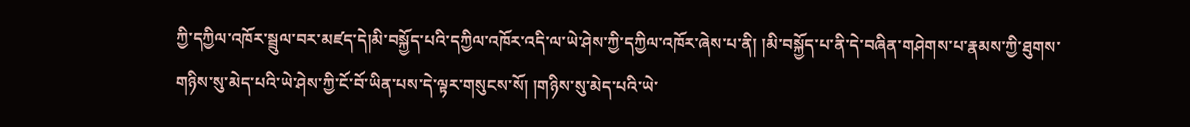ཀྱི་དཀྱིལ་འཁོར་སྦྲུལ་བར་མཛད་དེ།མི་བསྐྱོད་པའི་དཀྱིལ་འཁོར་འདི་ལ་ཡེ་ཤེས་ཀྱི་དཀྱིལ་འཁོར་ཞེས་པ་ནི། །མི་བསྐྱོད་པ་ནི་དེ་བཞིན་གཤེགས་པ་རྣམས་ཀྱི་ཐུགས་གཉིས་སུ་མེད་པའི་ཡེ་ཤེས་ཀྱི་ངོ་བོ་ཡིན་པས་དེ་ལྟར་གསུངས་སོ། །གཉིས་སུ་མེད་པའི་ཡེ་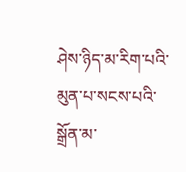ཤེས་ཉིད་མ་རིག་པའི་མུན་པ་སངས་པའི་སྒྲོན་མ་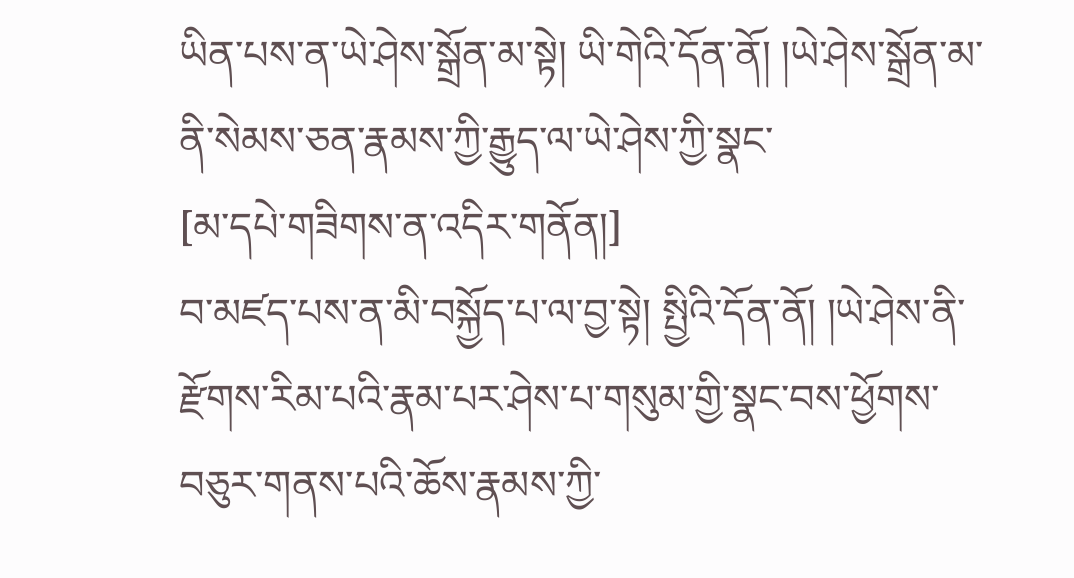ཡིན་པས་ན་ཡེ་ཤེས་སྒྲོན་མ་སྟེ། ཡི་གེའི་དོན་ནོ། །ཡེ་ཤེས་སྒྲོན་མ་ནི་སེམས་ཅན་རྣམས་ཀྱི་རྒྱུད་ལ་ཡེ་ཤེས་ཀྱི་སྣང་
[མ་དཔེ་གཟིགས་ན་འདིར་གནོན།]
བ་མཛད་པས་ན་མི་བསྐྱོད་པ་ལ་བྱ་སྟེ། སྤྱིའི་དོན་ནོ། །ཡེ་ཤེས་ནི་རྫོགས་རིམ་པའི་རྣམ་པར་ཤེས་པ་གསུམ་གྱི་སྣང་བས་ཕྱོགས་བཅུར་གནས་པའི་ཆོས་རྣམས་ཀྱི་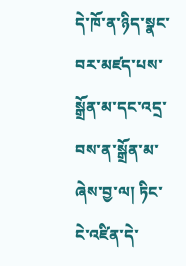དེ་ཁོ་ན་ཉིད་སྣང་བར་མཛད་པས་སྒྲོན་མ་དང་འདྲ་བས་ན་སྒྲོན་མ་ཞེས་བྱ་ལ། ཏིང་ངེ་འཛིན་དེ་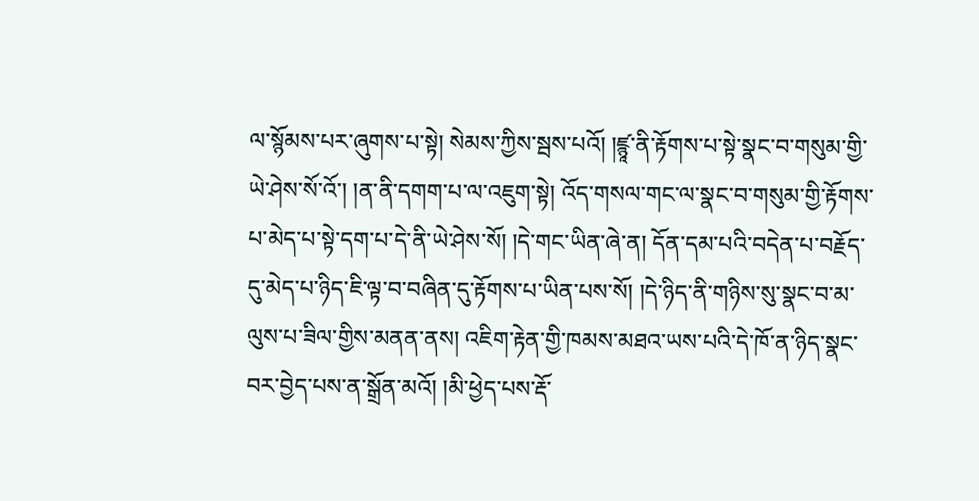ལ་སྙོམས་པར་ཞུགས་པ་སྟེ། སེམས་ཀྱིས་སྦས་པའོ། །ཛྙཱ་ནི་རྟོགས་པ་སྟེ་སྣང་བ་གསུམ་གྱི་ཡེ་ཤེས་སོ་འོ་། །ན་ནི་དགག་པ་ལ་འཇུག་སྟེ། འོད་གསལ་གང་ལ་སྣང་བ་གསུམ་གྱི་རྟོགས་པ་མེད་པ་སྟེ་དག་པ་དེ་ནི་ཡེ་ཤེས་སོ། །དེ་གང་ཡིན་ཞེ་ན། དོན་དམ་པའི་བདེན་པ་བརྗོད་དུ་མེད་པ་ཉིད་ཇི་ལྟ་བ་བཞིན་དུ་རྟོགས་པ་ཡིན་པས་སོ། །དེ་ཉིད་ནི་གཉིས་སུ་སྣང་བ་མ་ལུས་པ་ཟིལ་གྱིས་མནན་ནས། འཇིག་རྟེན་གྱི་ཁམས་མཐའ་ཡས་པའི་དེ་ཁོ་ན་ཉིད་སྣང་བར་བྱེད་པས་ན་སྒྲོན་མའོ། །མི་ཕྱེད་པས་རྡོ་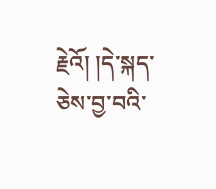རྗེའོ། །དེ་སྐད་ཅེས་བྱ་བའི་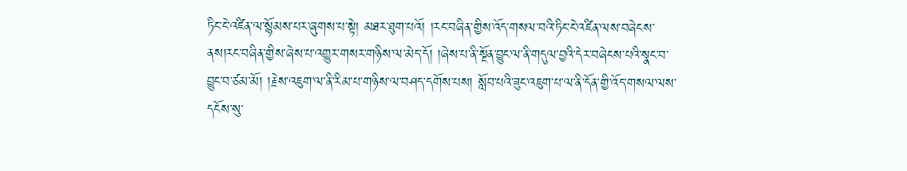ཏིང་ངེ་འཛིན་ལ་སྙོམས་པར་ཞུགས་པ་སྟེ། མཐར་ཐུག་པའོ། །རང་བཞིན་གྱིས་འོད་གསལ་བའི་ཏིང་ངེ་འཛིན་ལས་བཞེངས་ནས།རང་བཞིན་གྱིས་ཞེས་པ་འགྱུར་གསར་གཉིས་ལ་མེད་དོ། །ཞེས་པ་ནི་སྔོན་བྱུང་ལ་ནི་གདུལ་བྱའི་དེར་བཞེངས་པའི་སྣང་བ་བྱུང་བ་ཙམ་མོ། །རྗེས་འཇུག་ལ་ནི་རིམ་པ་གཉིས་ལ་བཤད་དགོས་པས། སློབ་པའི་ཟུང་འཇུག་པ་ལ་ནི་དོན་གྱི་འོད་གསལ་ལས་དངོས་སུ་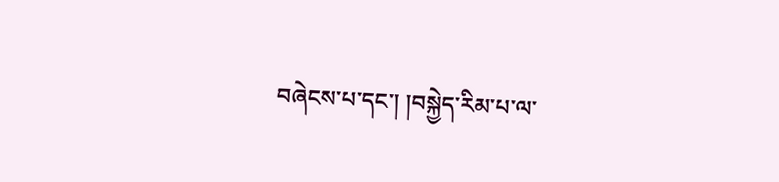བཞེངས་པ་དང་། །བསྐྱེད་རིམ་པ་ལ་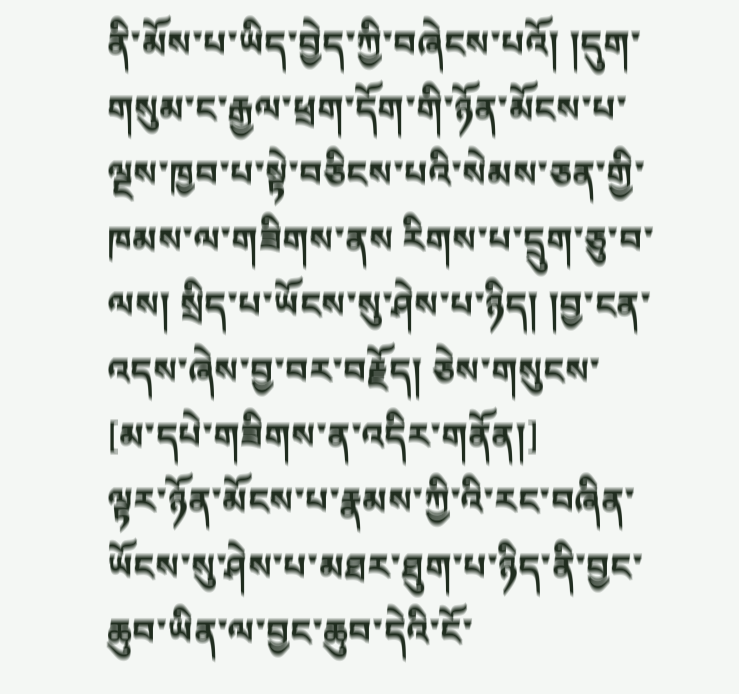ནི་མོས་པ་ཡིད་བྱེད་ཀྱི་བཞེངས་པའོ། །དུག་གསུམ་ང་རྒྱལ་ཕྲག་དོག་གི་ཉོན་མོངས་པ་ལྔས་ཁྱབ་པ་སྟེ་བཅིངས་པའི་སེམས་ཅན་གྱི་ཁམས་ལ་གཟིགས་ནས རིགས་པ་དྲུག་ཅུ་བ་ལས། སྲིད་པ་ཡོངས་སུ་ཤེས་པ་ཉིད། །བྱ་ངན་འདས་ཞེས་བྱ་བར་བརྗོད། ཅེས་གསུངས་
[མ་དཔེ་གཟིགས་ན་འདིར་གནོན།]
ལྟར་ཉོན་མོངས་པ་རྣམས་ཀྱི་འི་རང་བཞིན་ཡོངས་སུ་ཤེས་པ་མཐར་ཐུག་པ་ཉིད་ནི་བྱང་ཆུབ་ཡིན་ལ་བྱང་ཆུབ་དེའི་ངོ་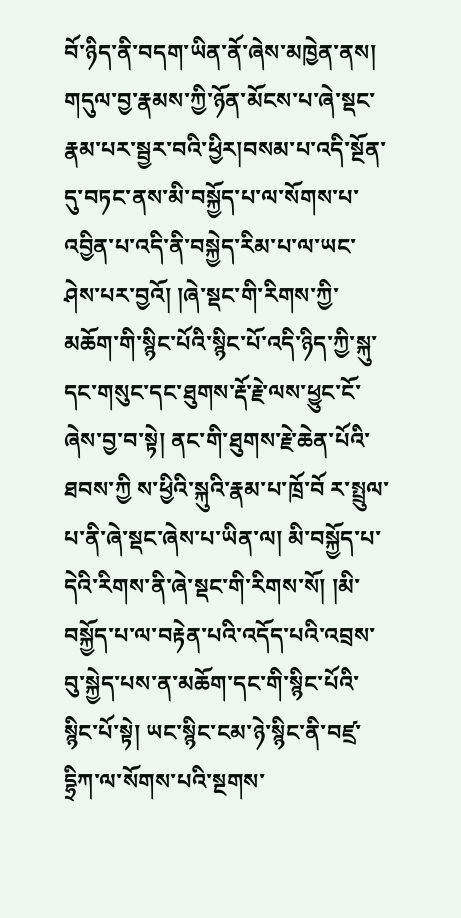བོ་ཉིད་ནི་བདག་ཡིན་ནོ་ཞེས་མཁྱེན་ནས། གདུལ་བྱ་རྣམས་ཀྱི་ཉོན་མོངས་པ་ཞེ་སྡང་རྣམ་པར་སྦྱར་བའི་ཕྱིར།བསམ་པ་འདི་སྔོན་དུ་བཏང་ནས་མི་བསྐྱོད་པ་ལ་སོགས་པ་འབྱིན་པ་འདི་ནི་བསྐྱེད་རིམ་པ་ལ་ཡང་ཤེས་པར་བྱའོ། །ཞེ་སྡང་གི་རིགས་ཀྱི་མཆོག་གི་སྙིང་པོའི་སྙིང་པོ་འདི་ཉིད་ཀྱི་སྐུ་དང་གསུང་དང་ཐུགས་རྡོ་རྗེ་ལས་ཕྱུང་ངོ་ཞེས་བྱ་བ་སྟེ། ནང་གི་ཐུགས་རྗེ་ཆེན་པོའི་ཐབས་ཀྱི ས་ཕྱིའི་སྐུའི་རྣམ་པ་ཁྲོ་བོ ར་སྤྲུལ་པ་ནི་ཞེ་སྡང་ཞེས་པ་ཡིན་ལ། མི་བསྐྱོད་པ་དེའི་རིགས་ནི་ཞེ་སྡང་གི་རིགས་སོ། །མི་བསྐྱོད་པ་ལ་བརྟེན་པའི་འདོད་པའི་འབྲས་བུ་སྐྱེད་པས་ན་མཆོག་དང་གི་སྙིང་པོའི་སྙིང་པོ་སྟེ། ཡང་སྙིང་ངམ་ཉེ་སྙིང་ནི་བཛྲ་དྷྲིཀ་ལ་སོགས་པའི་སྔགས་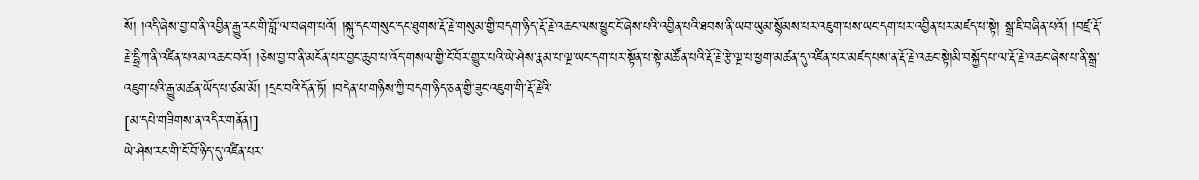སོ། །འདི་ཞེས་བྱ་བ་ནི་འབྱིན་རྒྱུ་རང་གི་བློ་ལ་བཞག་པའོ། །སྐུ་དང་གསུང་དང་ཐུགས་རྡོ་རྗེ་གསུམ་གྱི་བདག་ཉིད་རྡོ་རྗེ་འཆང་ལས་ཕྱུང་ངོ་ཞེས་པའི་འབྱིན་པའི་ཐབས་ནི་ཡབ་ཡུམ་སྙོམས་པར་འཇུག་པས་ཡང་དག་པར་འབྱིན་པར་མཛད་པ་སྟེ། སྒྲ་ཇི་བཞིན་པའོ། །བཛྲ་རྡོ་རྗེ་དྷྲིཀ་ནི་འཛིན་པའམ་འཆང་བའོ། །ཅེས་བྱ་བ་ནི་མངོན་པར་བྱང་ཆུབ་པ་འོད་གསལ་གྱི་ངོ་བོར་གྱུར་པའི་ཡེ་ཤེས་རྣམ་པ་ལྔ་ཡང་དག་པར་སྟོན་པ་སྟེ་མཚོན་པའི་རྡོ་རྗེ་རྩེ་ལྔ་པ་ཕྱག་མཚན་དུ་འཛིན་པར་མཛད་པས་ན་རྡོ་རྗེ་འཆང་སྟེ།མི་བསྐྱོད་པ་ལ་རྡོ་རྗེ་འཆང་ཞེས་པ་ནི་སྒྲ་འཇུག་པའི་རྒྱུ་མཚན་ཡོད་པ་ཙམ་མོ། །དྲང་བའི་དོན་ཏོ། །བདེན་པ་གཉིས་ཀྱི་བདག་ཉིད་ཅན་གྱི་ཟུང་འཇུག་གི་རྡོ་རྗེའི་
[མ་དཔེ་གཟིགས་ན་འདིར་གནོན།]
ཡེ་ཤེས་རང་གི་ངོ་བོ་ཉིད་དུ་འཛིན་པར་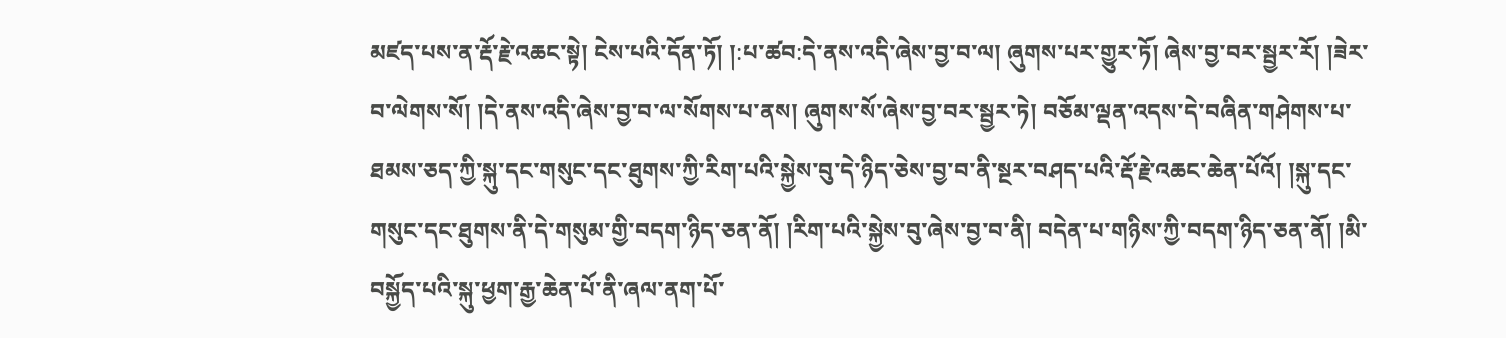མཛད་པས་ན་རྡོ་རྗེ་འཆང་སྟེ། ངེས་པའི་དོན་ཏོ། །:པ་ཚབ:དེ་ནས་འདི་ཞེས་བྱ་བ་ལ། ཞུགས་པར་གྱུར་ཏོ། ཞེས་བྱ་བར་སྦྱར་རོ། །ཟེར་བ་ལེགས་སོ། །དེ་ནས་འདི་ཞེས་བྱ་བ་ལ་སོགས་པ་ནས། ཞུགས་སོ་ཞེས་བྱ་བར་སྦྱར་ཏེ། བཅོམ་ལྡན་འདས་དེ་བཞིན་གཤེགས་པ་ཐམས་ཅད་ཀྱི་སྐུ་དང་གསུང་དང་ཐུགས་ཀྱི་རིག་པའི་སྐྱེས་བུ་དེ་ཉིད་ཅེས་བྱ་བ་ནི་སྔར་བཤད་པའི་རྡོ་རྗེ་འཆང་ཆེན་པོའོ། །སྐུ་དང་གསུང་དང་ཐུགས་ནི་དེ་གསུམ་གྱི་བདག་ཉིད་ཅན་ནོ། །རིག་པའི་སྐྱེས་བུ་ཞེས་བྱ་བ་ནི། བདེན་པ་གཉིས་ཀྱི་བདག་ཉིད་ཅན་ནོ། །མི་བསྐྱོད་པའི་སྐུ་ཕྱག་རྒྱ་ཆེན་པོ་ནི་ཞལ་ནག་པོ་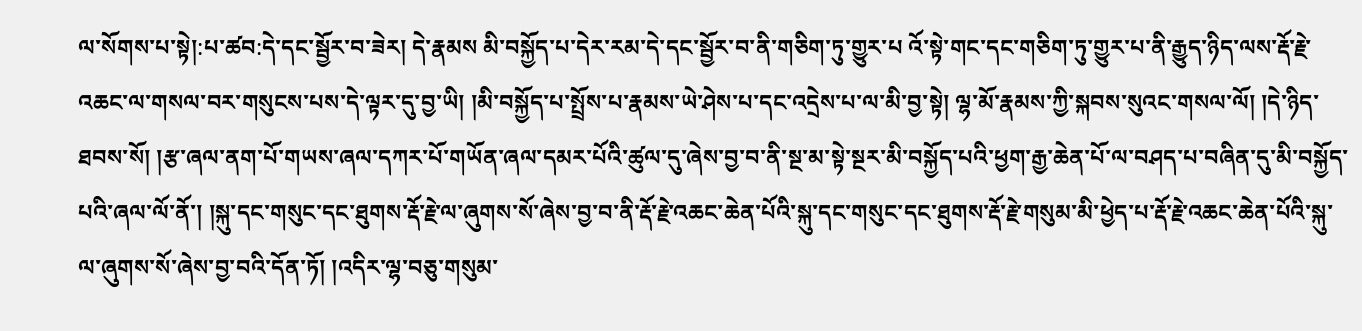ལ་སོགས་པ་སྟེ།:པ་ཚབ:དེ་དང་སྦྱོར་བ་ཟེར། དེ་རྣམས མི་བསྐྱོད་པ་དེར་རམ་དེ་དང་སྦྱོར་བ་ནི་གཅིག་ཏུ་གྱུར་པ འོ་སྟེ་གང་དང་གཅིག་ཏུ་གྱུར་པ་ནི་རྒྱུད་ཉིད་ལས་རྡོ་རྗེ་འཆང་ལ་གསལ་བར་གསུངས་པས་དེ་ལྟར་དུ་བྱ་ཡི། །མི་བསྐྱོད་པ་སྤྲོས་པ་རྣམས་ཡེ་ཤེས་པ་དང་འདྲེས་པ་ལ་མི་བྱ་སྟེ། ལྷ་མོ་རྣམས་ཀྱི་སྐབས་སུའང་གསལ་ལོ། །དེ་ཉིད་ཐབས་སོ། །རྩ་ཞལ་ནག་པོ་གཡས་ཞལ་དཀར་པོ་གཡོན་ཞལ་དམར་པོའི་ཚུལ་དུ་ཞེས་བྱ་བ་ནི་སྔ་མ་སྟེ་སྔར་མི་བསྐྱོད་པའི་ཕྱག་རྒྱ་ཆེན་པོ་ལ་བཤད་པ་བཞིན་དུ་མི་བསྐྱོད་པའི་ཞལ་ལོ་ནོ་། །སྐུ་དང་གསུང་དང་ཐུགས་རྡོ་རྗེ་ལ་ཞུགས་སོ་ཞེས་བྱ་བ་ནི་རྡོ་རྗེ་འཆང་ཆེན་པོའི་སྐུ་དང་གསུང་དང་ཐུགས་རྡོ་རྗེ་གསུམ་མི་ཕྱེད་པ་རྡོ་རྗེ་འཆང་ཆེན་པོའི་སྐུ་ལ་ཞུགས་སོ་ཞེས་བྱ་བའི་དོན་ཏོ། །འདིར་ལྷ་བཅུ་གསུམ་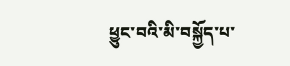ཕྱུང་བའི་མི་བསྐྱོད་པ་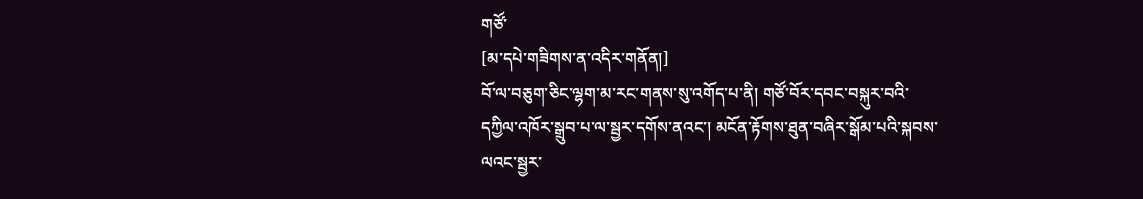གཙོ་
[མ་དཔེ་གཟིགས་ན་འདིར་གནོན།]
བོ་ལ་བཅུག་ཅིང་ལྷག་མ་རང་གནས་སུ་འགོད་པ་ནི། གཙོ་བོར་དབང་བསྐུར་བའི་དཀྱིལ་འཁོར་སྒྲུབ་པ་ལ་སྦྱར་དགོས་ནའང་། མངོན་རྟོགས་ཐུན་བཞིར་སྒོམ་པའི་སྐབས་ལའང་སྦྱར་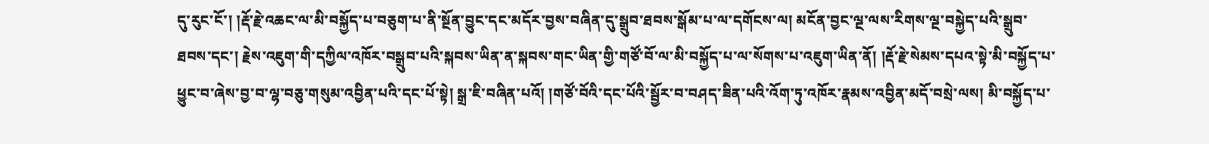དུ་རུང་ངོ་། །རྡོ་རྗེ་འཆང་ལ་མི་བསྐྱོད་པ་བཅུག་པ་ནི་སྔོན་བྱུང་དང་མདོར་བྱས་བཞིན་དུ་སྒྲུབ་ཐབས་སྒོམ་པ་ལ་དགོངས་ལ། མངོན་བྱང་ལྔ་ལས་རིགས་ལྔ་བསྐྱེད་པའི་སྒྲུབ་ཐབས་དང་། རྗེས་འཇུག་གི་དཀྱིལ་འཁོར་བསྒྲུབ་པའི་སྐབས་ཡིན་ན་སྐབས་གང་ཡིན་གྱི་གཙོ་བོ་ལ་མི་བསྐྱོད་པ་ལ་སོགས་པ་འཇུག་ཡིན་ནོ། །རྡོ་རྗེ་སེམས་དཔའ་སྟེ་མི་བསྐྱོད་པ་ཕྱུང་བ་ཞེས་བྱ་བ་ལྷ་བཅུ་གསུམ་འབྱིན་པའི་དང་པོ་སྟེ། སྒྲ་ཇི་བཞིན་པའོ། །གཙོ་བོའི་དང་པོའི་སྦྱོར་བ་བཤད་ཟིན་པའི་འོག་ཏུ་འཁོར་རྣམས་འབྱིན་མདོ་བསྲེ་ལས། མི་བསྐྱོད་པ་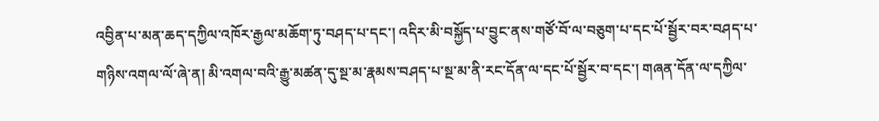འབྱིན་པ་མན་ཆད་དཀྱིལ་འཁོར་རྒྱལ་མཆོག་ཏུ་བཤད་པ་དང་། འདིར་མི་བསྐྱོད་པ་བྱུང་ནས་གཙོ་བོ་ལ་བཅུག་པ་དང་པོ་སྦྱོར་བར་བཤད་པ་གཉིས་འགལ་ལོ་ཞེ་ན། མི་འགལ་བའི་རྒྱུ་མཚན་དུ་སྔ་མ་རྣམས་བཤད་པ་སྔ་མ་ནི་རང་དོན་ལ་དང་པོ་སྦྱོར་བ་དང་། གཞན་དོན་ལ་དཀྱིལ་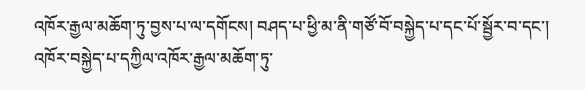འཁོར་རྒྱལ་མཆོག་ཏུ་བྱས་པ་ལ་དགོངས། བཤད་པ་ཕྱི་མ་ནི་གཙོ་བོ་བསྐྱེད་པ་དང་པོ་སྦྱོར་བ་དང་། འཁོར་བསྐྱེད་པ་དཀྱིལ་འཁོར་རྒྱལ་མཆོག་ཏུ་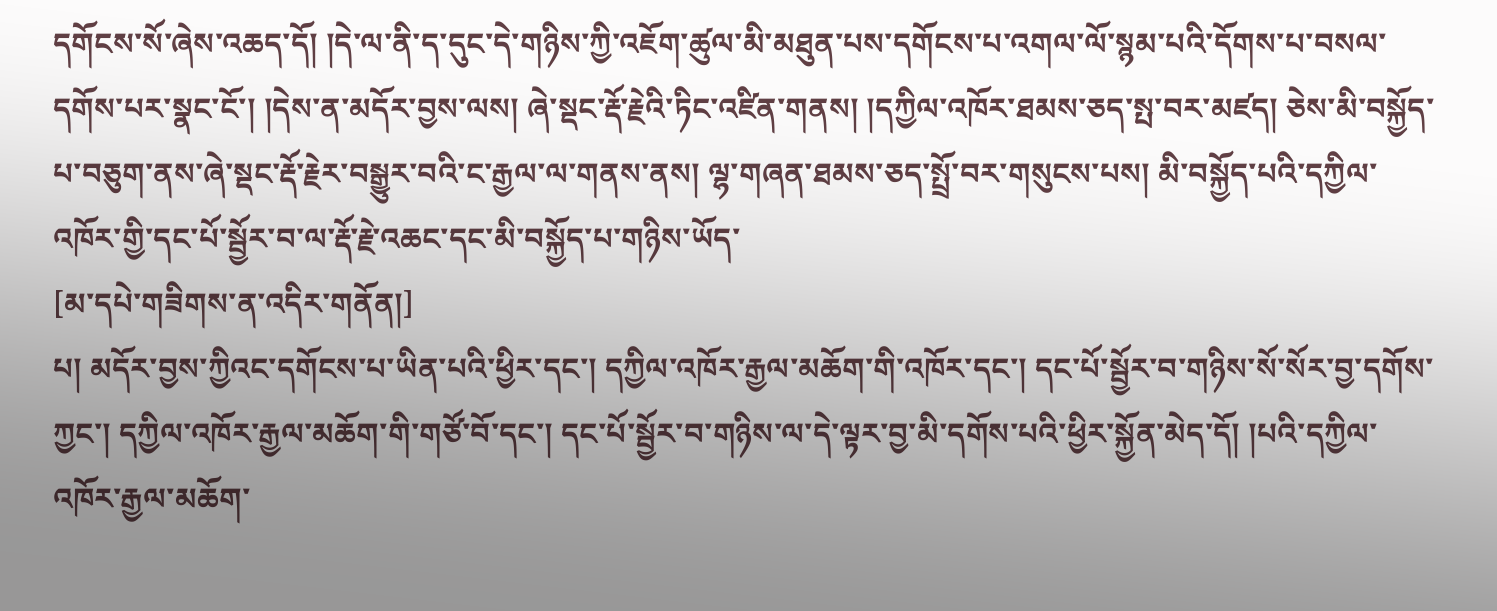དགོངས་སོ་ཞེས་འཆད་དོ། །དེ་ལ་ནི་ད་དུང་དེ་གཉིས་ཀྱི་འཇོག་ཚུལ་མི་མཐུན་པས་དགོངས་པ་འགལ་ལོ་སྙམ་པའི་དོགས་པ་བསལ་དགོས་པར་སྣང་ངོ་། །དེས་ན་མདོར་བྱས་ལས། ཞེ་སྡང་རྡོ་རྗེའི་ཏིང་འཛིན་གནས། །དཀྱིལ་འཁོར་ཐམས་ཅད་སྤ་བར་མཛད། ཅེས་མི་བསྐྱོད་པ་བཅུག་ནས་ཞེ་སྡང་རྡོ་རྗེར་བསྒྱུར་བའི་ང་རྒྱལ་ལ་གནས་ནས། ལྷ་གཞན་ཐམས་ཅད་སྤྲོ་བར་གསུངས་པས། མི་བསྐྱོད་པའི་དཀྱིལ་འཁོར་གྱི་དང་པོ་སྦྱོར་བ་ལ་རྡོ་རྗེ་འཆང་དང་མི་བསྐྱོད་པ་གཉིས་ཡོད་
[མ་དཔེ་གཟིགས་ན་འདིར་གནོན།]
པ། མདོར་བྱས་ཀྱིའང་དགོངས་པ་ཡིན་པའི་ཕྱིར་དང་། དཀྱིལ་འཁོར་རྒྱལ་མཆོག་གི་འཁོར་དང་། དང་པོ་སྦྱོར་བ་གཉིས་སོ་སོར་བྱ་དགོས་ཀྱང་། དཀྱིལ་འཁོར་རྒྱལ་མཆོག་གི་གཙོ་བོ་དང་། དང་པོ་སྦྱོར་བ་གཉིས་ལ་དེ་ལྟར་བྱ་མི་དགོས་པའི་ཕྱིར་སྐྱོན་མེད་དོ། །པའི་དཀྱིལ་འཁོར་རྒྱལ་མཆོག་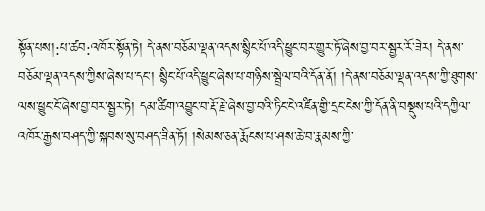སྟོན་པས།:པ་ཚབ:འཁོར་སྟོན་ཏེ། དེ་ནས་བཅོམ་ལྡན་འདས་སྙིང་པོ་འདི་ཕྱུང་བར་གྱུར་ཏོ་ཞེས་བྱ་བར་སྦྱར་རོ་ཟེར། དེ་ནས་བཅོམ་ལྡན་འདས་ཀྱིས་ཞེས་པ་དང་། སྙིང་པོ་འདི་ཕྱུང་ཞེས་པ་གཉིས་སྦྲེལ་བའི་དོན་ནོ། །དེ་ནས་བཅོམ་ལྡན་འདས་ཀྱི་ཐུགས་ལས་ཕྱུང་ངོ་ཞེས་བྱ་བར་སྦྱར་ཏེ། དམ་ཚིག་འབྱུང་བ་རྡོ་རྗེ་ཞེས་བྱ་བའི་ཏིང་ངེ་འཛིན་གྱི་དྲང་ངེས་ཀྱི་དོན་ནི་བསྡུས་པའི་དཀྱིལ་འཁོར་རྒྱས་བཤད་ཀྱི་སྐབས་སུ་བཤད་ཟིན་ཏོ། །སེམས་ཅན་རྨོངས་པ་ཤས་ཆེ་བ་རྣམས་ཀྱི་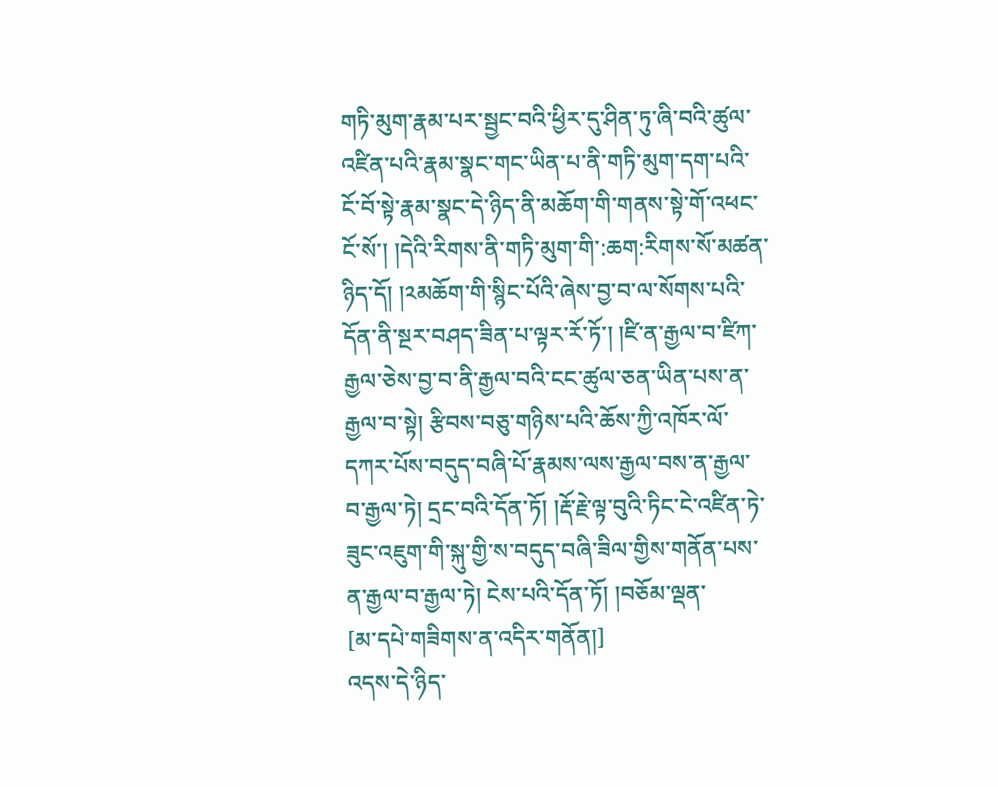གཏི་མུག་རྣམ་པར་སྦྱང་བའི་ཕྱིར་དུ་ཤིན་ཏུ་ཞི་བའི་ཚུལ་འཛིན་པའི་རྣམ་སྣང་གང་ཡིན་པ་ནི་གཏི་མུག་དག་པའི་ངོ་བོ་སྟེ་རྣམ་སྣང་དེ་ཉིད་ནི་མཆོག་གི་གནས་སྟེ་གོ་འཕང་ངོ་སོ་། །དེའི་རིགས་ནི་གཏི་མུག་གི་:ཆག:རིགས་སོ་མཚན་ཉིད་དོ། །༢མཆོག་གི་སྙིང་པོའི་ཞེས་བྱ་བ་ལ་སོགས་པའི་དོན་ནི་སྔར་བཤད་ཟིན་པ་ལྟར་རོ་ཏོ་། །ཛི་ན་རྒྱལ་བ་ཛིཀ་རྒྱལ་ཅེས་བྱ་བ་ནི་རྒྱལ་བའི་ངང་ཚུལ་ཅན་ཡིན་པས་ན་རྒྱལ་བ་སྟེ། རྩིབས་བཅུ་གཉིས་པའི་ཆོས་ཀྱི་འཁོར་ལོ་དཀར་པོས་བདུད་བཞི་པོ་རྣམས་ལས་རྒྱལ་བས་ན་རྒྱལ་བ་རྒྱལ་ཏེ། དྲང་བའི་དོན་ཏོ། །རྡོ་རྗེ་ལྟ་བུའི་ཏིང་ངེ་འཛིན་ཏེ་ཟུང་འཇུག་གི་སྐུ་གྱི་ས་བདུད་བཞི་ཟིལ་གྱིས་གནོན་པས་ན་རྒྱལ་བ་རྒྱལ་ཏེ། ངེས་པའི་དོན་ཏོ། །བཅོམ་ལྡན་
[མ་དཔེ་གཟིགས་ན་འདིར་གནོན།]
འདས་དེ་ཉིད་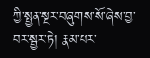ཀྱི་སྤྱན་སྔར་བཞུགས་སོ་ཞེས་བྱ་བར་སྦྱར་ཏེ། རྣམ་པར་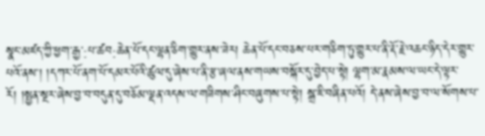སྣང་མཛད་ཀྱི་ཕྱག་རྒྱ་:པ་ཚབ:ཆེན་པོ་དང་ལྷན་ཅིག་གྱུར་ནས་ཟེར། ཆེན་པོ་དང་བཅས་པར་གཅིག་ཏུ་གྱུར་པ་ནི་རྡོ་རྗེ་འཆང་ཉིད་དེར་གྱུར་པའོ་ནས་། །དཀར་པོ་ནག་པོ་དམར་པོའི་ཚུལ་དུ་ཞེས་པ་ནི་རྩ་ཞལ་ནས་གཡས་བསྐོར་དུ་བྱེད་པ་སྟེ། ལྷག་མ་རྣམས་ལ་ཡང་དེ་ལྟར་རོ། །སྤྱན་སྔར་ཞེས་བྱ་བ་བདུན་དུ་བཅོམ་ལྡན་འདས་ལ་གཟིགས་ཤིང་བཞུགས་པ་སྟེ། སྒྲ་ཇི་བཞིན་པའོ། དེ་ནས་ཞེས་བྱ་བ་ལ་སོགས་པ་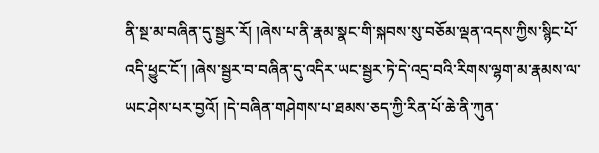ནི་སྔ་མ་བཞིན་དུ་སྦྱར་རོ། །ཞེས་པ་ནི་རྣམ་སྣང་གི་སྐབས་སུ་བཅོམ་ལྡན་འདས་ཀྱིས་སྙིང་པོ་འདི་ཕྱུང་ངོ་། །ཞེས་སྦྱར་བ་བཞིན་དུ་འདིར་ཡང་སྦྱར་ཏེ་དེ་འདྲ་བའི་རིགས་ལྷག་མ་རྣམས་ལ་ཡང་ཤེས་པར་བྱའོ། །དེ་བཞིན་གཤེགས་པ་ཐམས་ཅད་ཀྱི་རིན་པོ་ཆེ་ནི་ཀུན་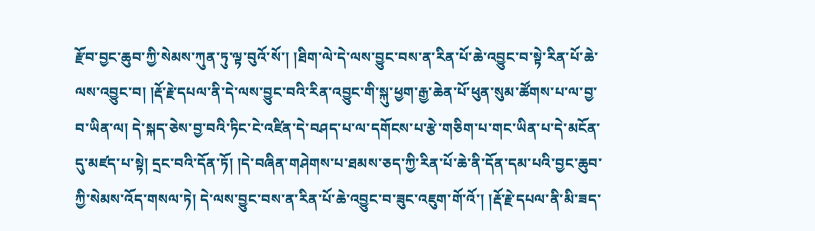རྫོབ་བྱང་ཆུབ་ཀྱི་སེམས་ཀུན་ཏུ་ལྟ་བུའོ་སོ་། །ཐིག་ལེ་དེ་ལས་བྱུང་བས་ན་རིན་པོ་ཆེ་འབྱུང་བ་སྟེ་རིན་པོ་ཆེ་ལས་འབྱུང་བ། །རྡོ་རྗེ་དཔལ་ནི་དེ་ལས་བྱུང་བའི་རིན་འབྱུང་གི་སྐུ་ཕྱག་རྒྱ་ཆེན་པོ་ཕུན་སུམ་ཚོགས་པ་ལ་བྱ་བ་ཡིན་ལ། དེ་སྐད་ཅེས་བྱ་བའི་ཏིང་ངེ་འཛིན་དེ་བཤད་པ་ལ་དགོངས་པ་རྩེ་གཅིག་པ་གང་ཡིན་པ་དེ་མངོན་དུ་མཛད་པ་སྟེ། དྲང་བའི་དོན་ཏོ། །དེ་བཞིན་གཤེགས་པ་ཐམས་ཅད་ཀྱི་རིན་པོ་ཆེ་ནི་དོན་དམ་པའི་བྱང་ཆུབ་ཀྱི་སེམས་འོད་གསལ་ཏེ། དེ་ལས་བྱུང་བས་ན་རིན་པོ་ཆེ་འབྱུང་བ་ཟུང་འཇུག་གོ་འོ་། །རྡོ་རྗེ་དཔལ་ནི་མི་ཟད་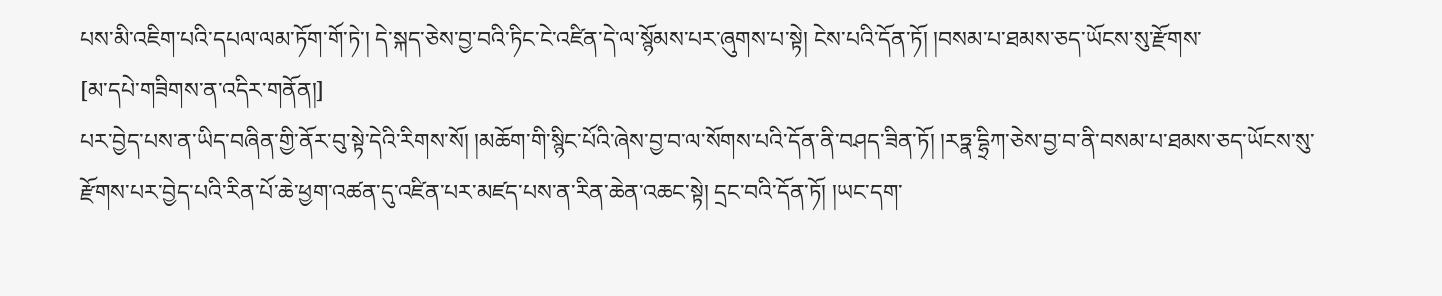པས་མི་འཇིག་པའི་དཔལ་ལམ་ཏོག་གོ་ཏེ་། དེ་སྐད་ཅེས་བྱ་བའི་ཏིང་ངེ་འཛིན་དེ་ལ་སྙོམས་པར་ཞུགས་པ་སྟེ། ངེས་པའི་དོན་ཏོ། །བསམ་པ་ཐམས་ཅད་ཡོངས་སུ་རྫོགས་
[མ་དཔེ་གཟིགས་ན་འདིར་གནོན།]
པར་བྱེད་པས་ན་ཡིད་བཞིན་གྱི་ནོར་བུ་སྟེ་དེའི་རིགས་སོ། །མཆོག་གི་སྙིང་པོའི་ཞེས་བྱ་བ་ལ་སོགས་པའི་དོན་ནི་བཤད་ཟིན་ཏོ། །རཏྣ་དྷྲིཀ་ཅེས་བྱ་བ་ནི་བསམ་པ་ཐམས་ཅད་ཡོངས་སུ་རྫོགས་པར་བྱེད་པའི་རིན་པོ་ཆེ་ཕྱག་འཚན་དུ་འཛིན་པར་མཛད་པས་ན་རིན་ཆེན་འཆང་སྟེ། དྲང་བའི་དོན་ཏོ། །ཡང་དག་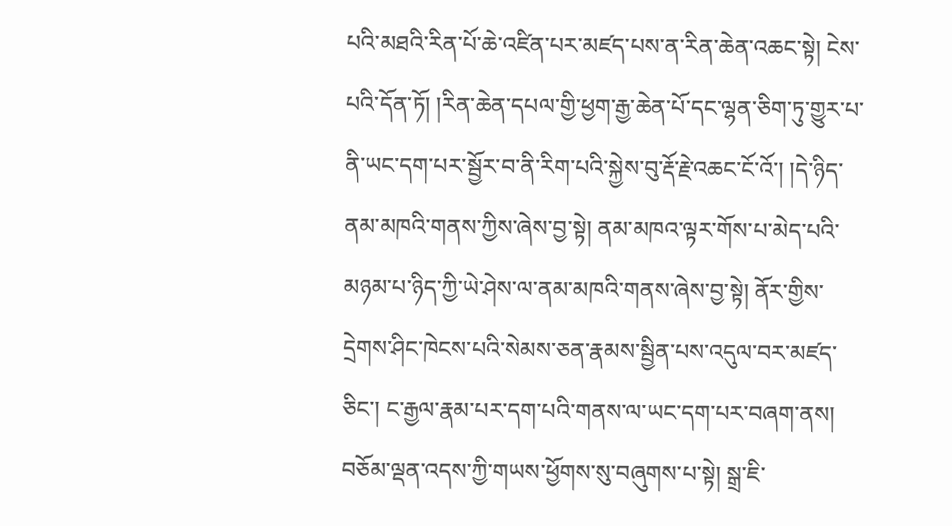པའི་མཐའི་རིན་པོ་ཆེ་འཛིན་པར་མཛད་པས་ན་རིན་ཆེན་འཆང་སྟེ། ངེས་པའི་དོན་ཏོ། །རིན་ཆེན་དཔལ་གྱི་ཕྱག་རྒྱ་ཆེན་པོ་དང་ལྷན་ཅིག་ཏུ་གྱུར་པ་ནི་ཡང་དག་པར་སྦྱོར་བ་ནི་རིག་པའི་སྐྱེས་བུ་རྡོ་རྗེ་འཆང་ངོ་འོ་། །དེ་ཉིད་ནམ་མཁའི་གནས་ཀྱིས་ཞེས་བྱ་སྟེ། ནམ་མཁའ་ལྟར་གོས་པ་མེད་པའི་མཉམ་པ་ཉིད་ཀྱི་ཡེ་ཤེས་ལ་ནམ་མཁའི་གནས་ཞེས་བྱ་སྟེ། ནོར་གྱིས་དྲེགས་ཤིང་ཁེངས་པའི་སེམས་ཅན་རྣམས་སྦྱིན་པས་འདུལ་བར་མཛད་ཅིང་། ང་རྒྱལ་རྣམ་པར་དག་པའི་གནས་ལ་ཡང་དག་པར་བཞག་ནས། བཅོམ་ལྡན་འདས་ཀྱི་གཡས་ཕྱོགས་སུ་བཞུགས་པ་སྟེ། སྒྲ་ཇི་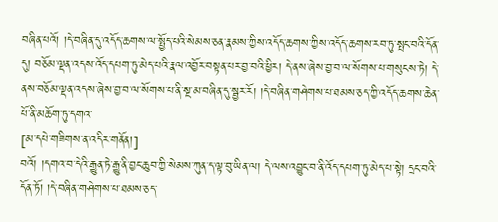བཞིན་པའོ། །དེ་བཞིན་དུ་འདོད་ཆགས་ལ་སྤྱོད་པའི་སེམས་ཅན་རྣམས་ཀྱིས་འདོད་ཆགས་ཀྱིས་འདོད་ཆགས་རབ་ཏུ་སྤང་བའི་དོན་དུ། བཅོམ་ལྡན་འདས་འོད་དཔག་ཏུ་མེད་པའི་རྣལ་འབྱོར་བསྟན་པར་བྱ་བའི་ཕྱིར། དེ་ནས་ཞེས་བྱ་བ་ལ་སོགས་པ་གསུངས་ཏེ། དེ་ནས་བཅོམ་ལྡན་འདས་ཞེས་བྱ་བ་ལ་སོགས་པ་ནི་སྔ་མ་བཞིན་དུ་སྦྱར་རོ། །དེ་བཞིན་གཤེགས་པ་ཐམས་ཅད་ཀྱི་འདོད་ཆགས་ཆེན་པོ་ནི་མཆོག་ཏུ་དགའ་
[མ་དཔེ་གཟིགས་ན་འདིར་གནོན།]
བའོ། །དགའ་བ་དེའི་རྒྱུན་ཏེ་རྒྱུ་ནི་བྱང་ཆུབ་ཀྱི་སེམས་ཀུན་ད་ལྟ་བུ་ཡིན་ལ། དེ་ལས་འབྱུང་བ་ནི་འོད་དཔག་ཏུ་མེད་པ་སྟེ། དྲང་བའི་དོན་ཏོ། །དེ་བཞིན་གཤེགས་པ་ཐམས་ཅད་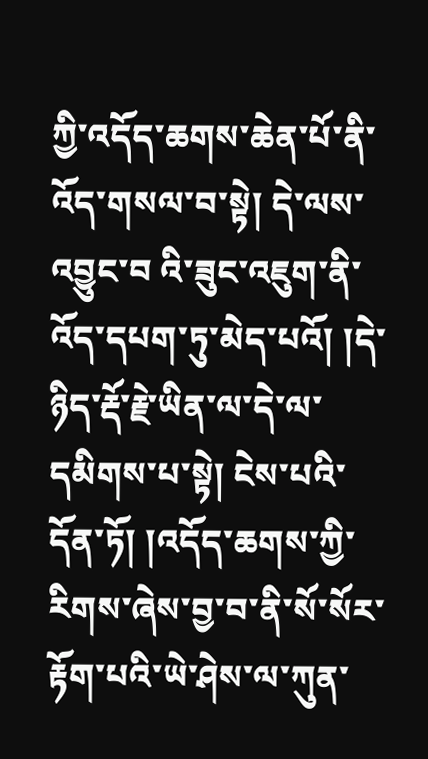ཀྱི་འདོད་ཆགས་ཆེན་པོ་ནི་འོད་གསལ་བ་སྟེ། དེ་ལས་འབྱུང་བ འི་ཟུང་འཇུག་ནི་འོད་དཔག་ཏུ་མེད་པའོ། །དེ་ཉིད་རྡོ་རྗེ་ཡིན་ལ་དེ་ལ་དམིགས་པ་སྟེ། ངེས་པའི་དོན་ཏོ། །འདོད་ཆགས་ཀྱི་རིགས་ཞེས་བྱ་བ་ནི་སོ་སོར་རྟོག་པའི་ཡེ་ཤེས་ལ་ཀུན་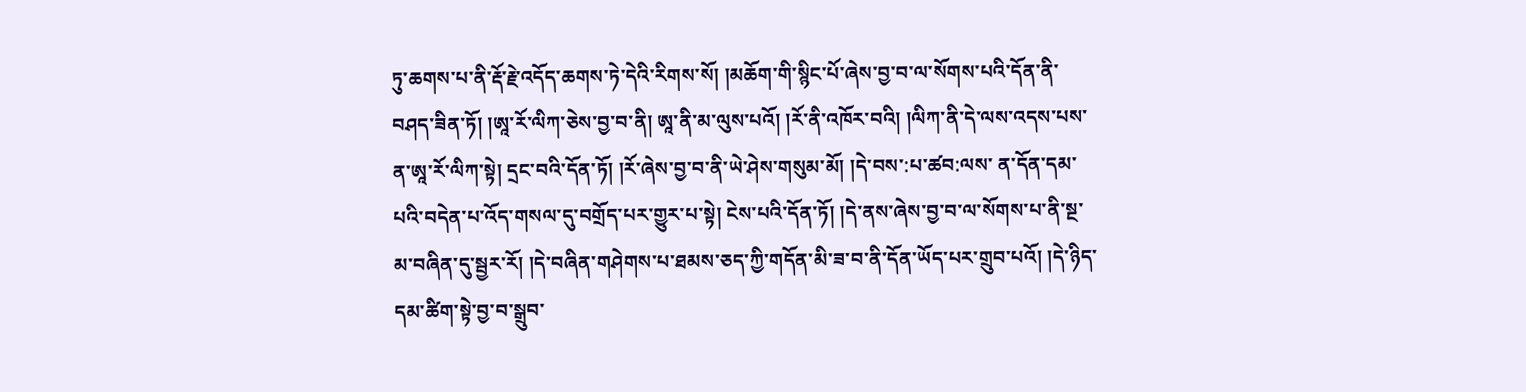ཏུ་ཆགས་པ་ནི་རྡོ་རྗེ་འདོད་ཆགས་ཏེ་དེའི་རིགས་སོ། །མཆོག་གི་སྙིང་པོ་ཞེས་བྱ་བ་ལ་སོགས་པའི་དོན་ནི་བཤད་ཟིན་ཏོ། །ཨཱ་རོ་ལིཀ་ཅེས་བྱ་བ་ནི། ཨཱ་ནི་མ་ལུས་པའོ། །རོ་ནི་འཁོར་བའི། །ལིཀ་ནི་དེ་ལས་འདས་པས་ན་ཨཱ་རོ་ལིཀ་སྟེ། དྲང་བའི་དོན་ཏོ། །རོ་ཞེས་བྱ་བ་ནི་ཡེ་ཤེས་གསུམ་མོ། །དེ་བས་:པ་ཚབ:ལས་ ན་དོན་དམ་པའི་བདེན་པ་འོད་གསལ་དུ་བགྲོད་པར་གྱུར་པ་སྟེ། ངེས་པའི་དོན་ཏོ། །དེ་ནས་ཞེས་བྱ་བ་ལ་སོགས་པ་ནི་སྔ་མ་བཞིན་དུ་སྦྱར་རོ། །དེ་བཞིན་གཤེགས་པ་ཐམས་ཅད་ཀྱི་གདོན་མི་ཟ་བ་ནི་དོན་ཡོད་པར་གྲུབ་པའོ། །དེ་ཉིད་དམ་ཚིག་སྟེ་བྱ་བ་སྒྲུབ་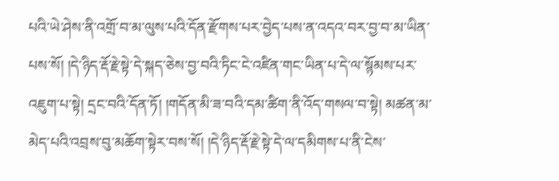པའི་ཡེ་ཤེས་ནི་འགྲོ་བ་མ་ལུས་པའི་དོན་རྫོགས་པར་བྱེད་པས་ན་འདའ་བར་བྱ་བ་མ་ཡིན་པས་སོ། །དེ་ཉིད་རྡོ་རྗེ་སྟེ་དེ་སྐད་ཅེས་བྱ་བའི་ཏིང་ངེ་འཛིན་གང་ཡིན་པ་དེ་ལ་སྙོམས་པར་འཇུག་པ་སྟེ། དྲང་བའི་དོན་ཏོ། །གདོན་མི་ཟ་བའི་དམ་ཚིག་ནི་འོད་གསལ་བ་སྟེ། མཚན་མ་མེད་པའི་འབྲས་བུ་མཆོག་སྟེར་བས་སོ། །དེ་ཉིད་རྡོ་རྗེ་སྟེ་དེ་ལ་དམིགས་པ་ནི་ངེས་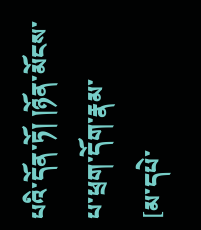པའི་དོན་ཏོ། །ཉོན་མོངས་པ་ཕྲག་དོག་རྣམ་
[མ་དཔེ་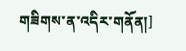གཟིགས་ན་འདིར་གནོན།]